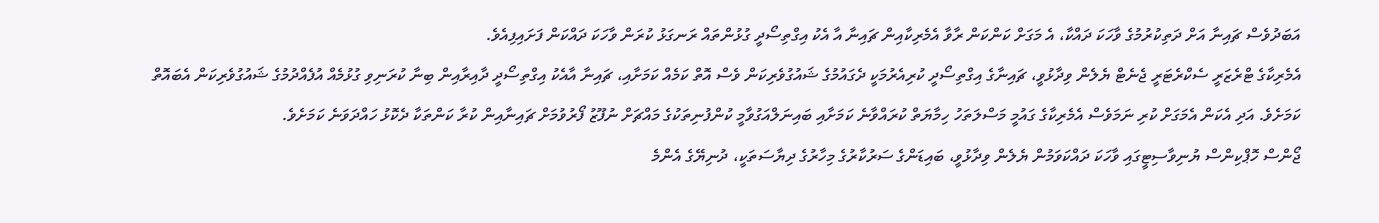އަބަދުވެސް ޗައިނާ އަށް ދަތިކުރުމުގެ ވާހަކަ ދައްކާ، އެ މަގަށް ކަންކަން ރާވާ އެމެރިކާއިން ޗައިނާ އާ އެކު އިގްތިސޯދީ ގުޅުންތައް ރަނގަޅު ކުރަން ވާހަކަ ދައްކަން ފަށައިފިއެވެ.
އެމެރިކާގެ ޓްރެޒަރީ ސެކްރެޓަރީ ޖެނެޓް ޔެލެން ވިދާޅުވީ، ޗައިނާގެ އިގްތިސޯދީ ކުރިއެރުމަކީ ދެގައުމުގެ ޝައުގުވެރިކަން ވެސް އޮތް ކަމެއް ކަމަށާއި، ޗައިނާ އާއެކު އިގްތިސޯދީ ދާއިރާއިން ބިނާ ކުރަނިވި ގުޅުމެއް އުފެއްދުމުގެ ޝައުގުވެރިކަން އެބައޮތް ކަމަށެވެ. އަދި އެކަން އެމަގަށް ކުރި ނަމަވެސް އެމެރިކާގެ ގައުމީ މަސްލަތަހު ހިމާޔަތް ކުރައްވާނެ ކަމަށާއި ބައިނަލްއަގުވާމީ ކުންފުނިތަކުގެ މައްޗަށް ނުފޫޒު ފޯރުވުމަށް ޗައިނާއިން ކުރާ ކަންތަކާ ދެކޮޅު ހައްދަވަނެ ކަމަށެވެ.
ޖޯންސް ހޮޕްކިންސް ޔުނިވާސިޓީގައި ވާހަކަ ދައްކަވަމުން ޔެލެން ވިދާޅުވީ، ބައިޑަންގެ ސަރުކާރުގެ މިހާރުގެ ދިޔާސަތަކީ، ދުނިޔޭގެ އެންމެ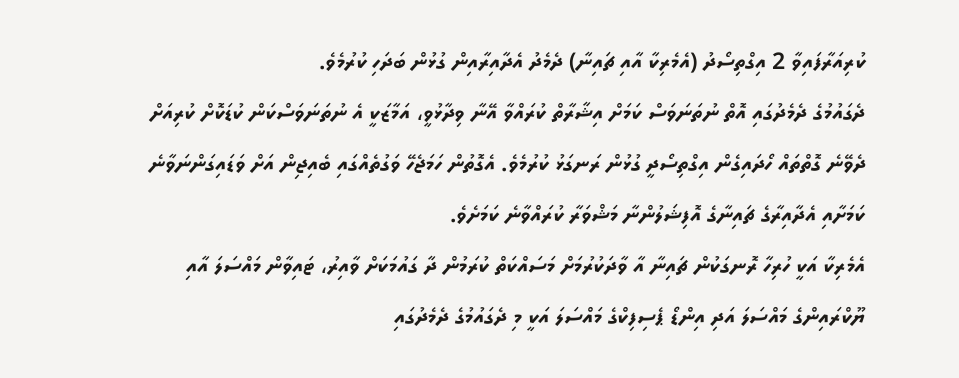ކުރިއަރާފައިވާ 2 އިގްތިސޯދު (އެމެރިކާ އާއި ޗައިނާ) ދެމެދު އެދާއިރާއިން ގުޅުން ބަދަހި ކުރުމެވެ.
ދެގައުމުގެ ދެމެދުގައި އޮތް ނުތަނަވަސް ކަމަށް އިޝާރާތް ކުރައްވާ އޭނާ ވިދާޅުވީ، އަމާޒަކީ އެ ނުތަނަވަސްކަން ކުޑަކޮށް ކުރިއަށް ދެވޭނެ ގޮތްތައް ހޯދައިގެން އިގްތިސޯދީ ގުޅުން ރަނގަޅު ކުރުމެވެ. އެގޮތުން ހަމަޖެހޭ ވަގުތެއްގައި ބެއިޖިން އަށް ވަޑައިގަންނަވާނެ ކަމަށާއި އެދާއިރާގެ ޗައިނާގެ އޮފިޝަލުންނާ މަޝްވަރާ ކުރައްވާނެ ކަމަށެވެ.
އެމެރިކާ އަކީ ހުރިހާ ރޮނގަކުން ޗައިނާ އާ ވާދަކުރުމަށް މަސައްކަތް ކުރަމުން ދާ ގައުމަކަށް ވާއިރު، ޓައިވާން މައްސަލަ އާއި ޔޫކްރައިންގެ މައްސަލަ އަދި އިންޑޯ ޕެސިފިކްގެ މައްސަލަ އަކީ މި ދެގައުމުގެ ދެމެދުގައި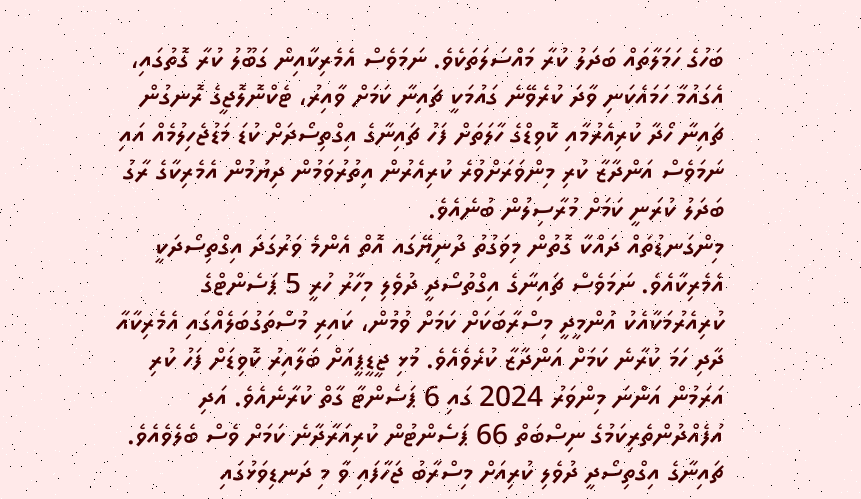ބަހުގެ ހަމަލާތައް ބަދަލު ކުރާ މައްސަލަތަކެވެ. ނަމަވެސް އެމެރިކާއިން ގަބޫލު ކުރާ ގޮތުގައި، އެގައުމާ ހަމައެކަނި ވާދަ ކުރެވޭނެ ގައުމަކީ ޗައިނާ ކަމަށް ވާއިރު، ޓެކްނޮލޮޖީގެ ރޮނގުން ޗައިނާ ހޯދާ ކުރިއެރުމާއި ކޮވިޑްގެ ހާލަތަށް ފަހު ޗައިނާގެ އިގްތިސޯދަށް ކުޑަ މަޑުޖެހިލުމެއް އައި ނަމަވެސް އަންދާޒާ ކުރި މިންވަރަށްވުރެ ކުރިއެރުން އިތުރުވަމުން ދިޔުމުން އެމެރިކާގެ ރާގު ބަދަލު ކުރަނީ ކަމަށް މުރާސިލުން ބުނެއެވެ.
މިންގަނޑުތައް ދައްކާ ގޮތުން މިވަގުތު ދުނިޔޭގައ އޮތް އެންމެ ވަރުގަދަ އިގްތިސޯދަކީ އެމެރިކާއެވެ. ނަމަވެސް ޗައިނާގެ އިގްތުސޯދީ ދުވެލި މިހާރު ހުރީ 5 ޕަސެންޓްގެ ކުރިއެރުމަކާއެކު އުންމީދީ މިސްރާބަކަށް ކަމަށް ވުމުން، ކައިރި މުސްތަގުބަލެއްގައި އެމެރިކާއާ ދާދި ހަމަ ކުރާނެ ކަމަށް އަންދާޒާ ކުރެވެއެވެ. މުޅި ޖީޑީޕީއަށް ބަލާއިރު ކޮވިޑަށް ފަހު ކުރި އަރަމުން އަންނަ މިންވަރު 2024 ގައި 6 ޕަސެންޓާ ގާތް ކުރާނެއެވެ. އަދި އުފެއްދުންތެރިކަމުގެ ނިސްބަތް 66 ޕަސެންޓުން ކުރިއަރާދާނެ ކަމަށް ވެސް ބެލެވެއެވެ.
ޗައިނާގެ އިގްތިސޯދީ ދުވެލި ކުރިއަށް މިސްރާބު ޖަހާފައި ވާ މި ދަނޑިވަޅުގައި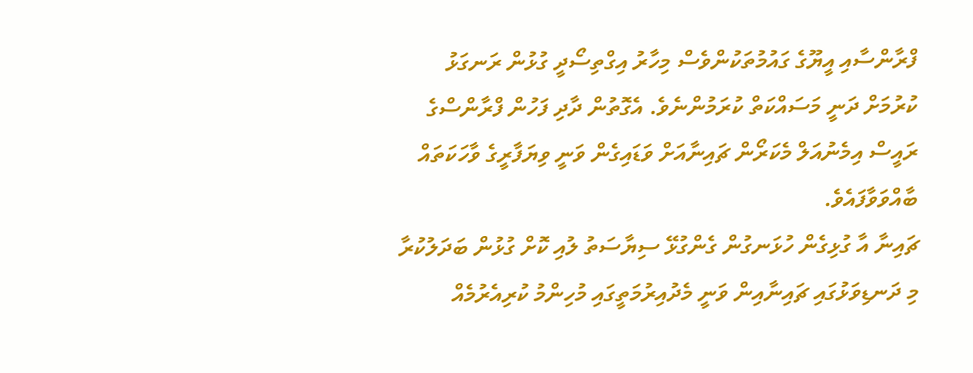ފްރާންސާއި އީޔޫގެ ގައުމުތަކުންވެސް މިހާރު އިގްތިސޯދީ ގުޅުން ރަނގަޅު ކުރުމަށް ދަނީ މަސައްކަތް ކުރަމުންނެވެ. އެގޮތުން ދާދި ފަހުން ފްރާންސްގެ ރައީސް އިމެނުއަލް މެކަރޯން ޗައިނާއަށް ވަޑައިގެން ވަނީ ވިޔަފާރީގެ ވާހަކަތައް ބާއްވަވާފައެވެ.
ޗައިނާ އާ ގުޅިގެން ހުޅަނގުން ގެންގުޅޭ ސިޔާސަތު ލުއި ކޮށް ގުޅުން ބަދަލުކުރާ މި ދަނޑިވަޅުގައި ޗައިނާއިން ވަނީ މެދުއިރުމަތީގައި މުހިންމު ކުރިއެރުމެއް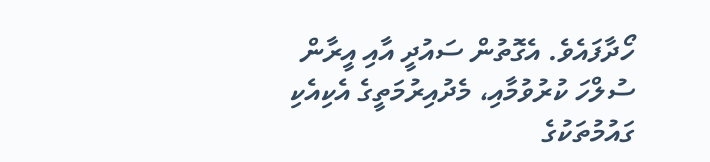ހޯދާފައެވެ. އެގޮތުން ސައުދީ އާއި އީރާން ސުލްހަ ކުރުވުމާއި، މެދުއިރުމަތީގެ އެކިއެކި ގައުމުތަކުގެ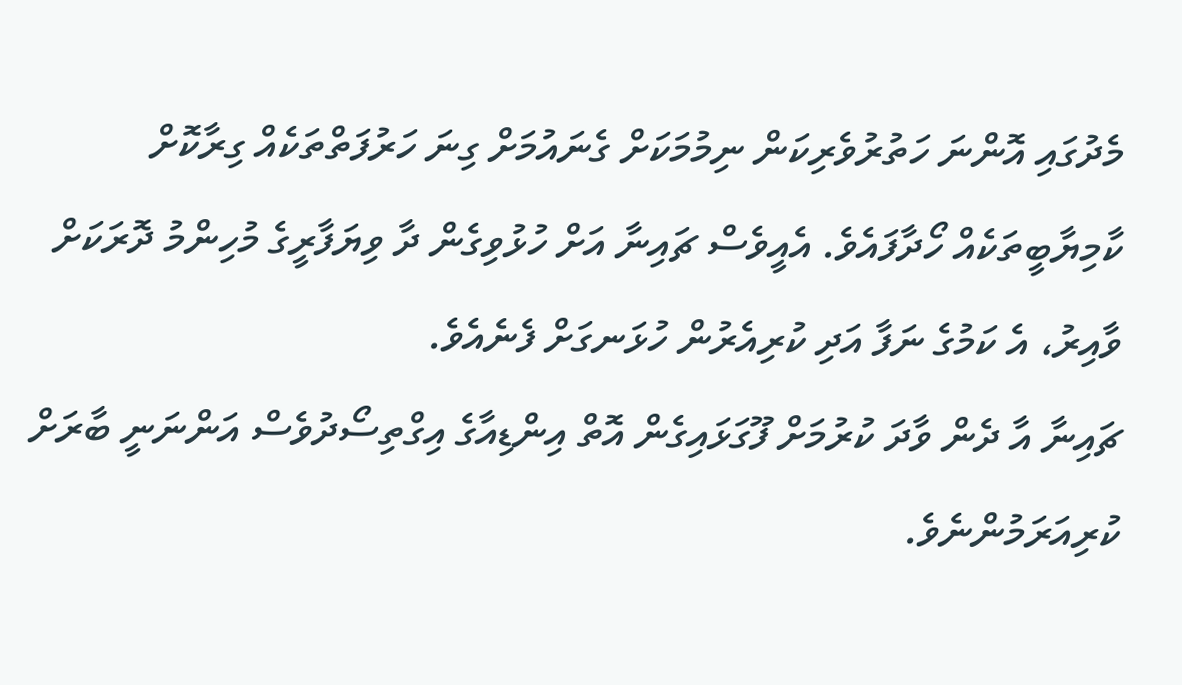މެދުގައި އޮންނަ ހަތުރުވެރިކަން ނިމުމަކަށް ގެނައުމަށް ގިނަ ހަރުފަތްތަކެއް ގިރާކޮށް ކާމިޔާބީތަކެއް ހޯދާފައެވެ. އެއީވެސް ޗައިނާ އަށް ހުޅުވިގެން ދާ ވިޔަފާރީގެ މުހިންމު ދޮރަކަށް ވާއިރު، އެ ކަމުގެ ނަފާ އަދި ކުރިއެރުން ހުޅަނގަށް ފެނެއެވެ.
ޗައިނާ އާ ދެން ވާދަ ކުރުމަށް ފޫގަޅައިގެން އޮތް އިންޑިއާގެ އިގްތިސޯދުވެސް އަންނަނީ ބާރަށް ކުރިއަރަމުންނެވެ.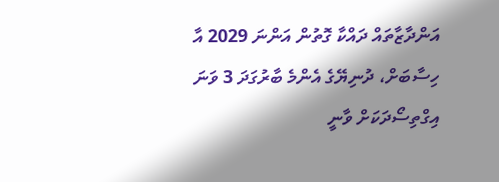އަންދާޒާތައް ދައްކާ ގޮތުން އަންނަ 2029 އާ ހިސާބަށް، ދުނިޔޭގެ އެންމެ ބާރުގަދަ 3 ވަނަ އިގްތިސޯދަކަށް ވާނީ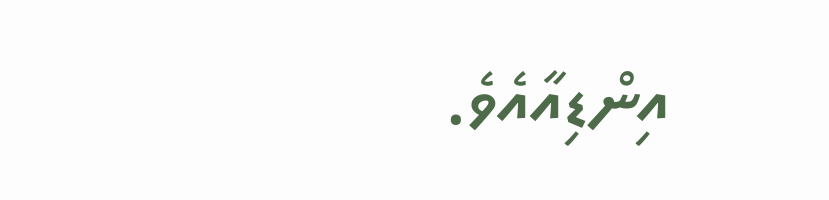އިންޑިއާއެވެ.